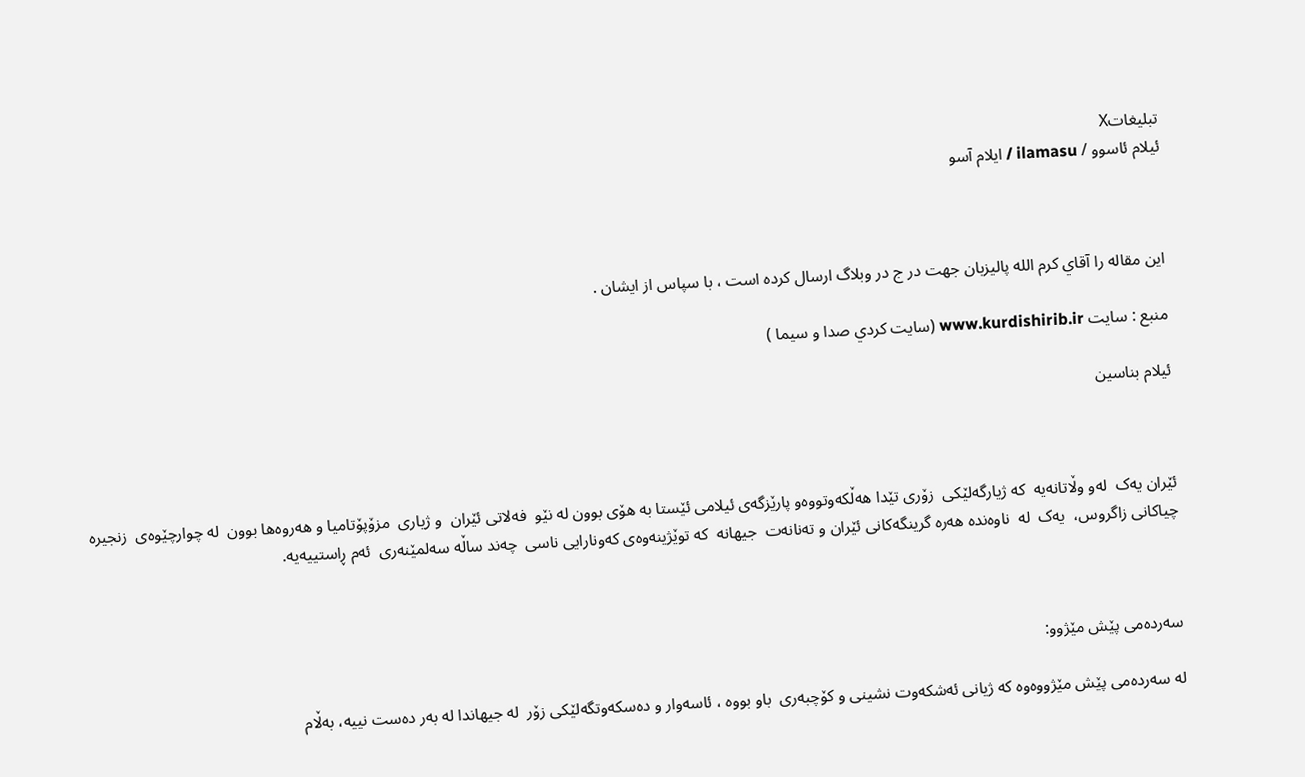تبليغاتX
ئیلام ئاسوو / ilamasu / ایلام آسو



اين مقاله را آقاي كرم الله پاليزبان جهت در ج در وبلاگ ارسال كرده است ، با سپاس از ايشان .

منبع : سايت www.kurdishirib.ir (سايت كردي صدا و سيما )

ئیلام بناسین



ئێران یه‌ک  له‌و وڵاتانه‌یه‌  که‌ ژیارگه‌لێکی  زۆری تێدا هه‌ڵکه‌وتووه‌و پارێزگه‌ی ئیلامی ئێستا به‌ هۆی بوون له‌ نێو  فه‌لاتی ئێران  و ژیاری  مزۆپۆتامیا و هه‌روه‌ها بوون  له‌ چوارچێوه‌ی  زنجیره‌ چیاکانی زاگروس،  یه‌ک  له‌  ناوه‌نده‌ هه‌ره‌ گرینگه‌کانی ئێران و ته‌نانه‌ت  جیهانه‌  که‌ توێژینه‌وه‌ی که‌ونارایی ناسی  چه‌ند ساڵه‌ سه‌لمێنه‌ری  ئه‌م ڕاستییه‌یه‌.



سه‌رده‌می پێش مێژوو:

له‌ سه‌رده‌می پێش مێژووه‌وه‌ که‌ ژیانی ئه‌شکه‌وت نشینی و کۆچبه‌ری  باو بووه‌ ، ئاسه‌وار و ده‌سکه‌وتگه‌لێکی زۆر  له‌ جیهاندا له‌ به‌ر ده‌ست نییه‌، به‌ڵام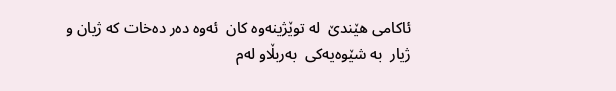ئاکامی هێندێ  له‌ توێژینه‌وه‌ کان  ئه‌وه‌ ده‌ر ده‌خات که‌ ژیان و ژیار  به‌ شێوه‌یه‌کی  به‌ربڵاو له‌م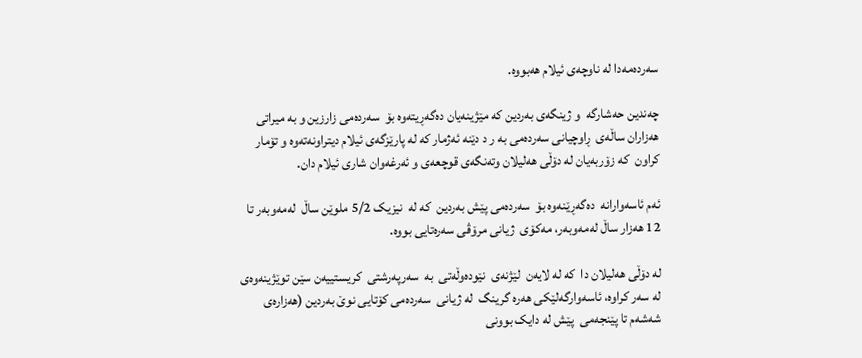سه‌رده‌مه‌دا له‌ ناوچه‌ی ئیلام هه‌بووه‌.

چه‌ندین حه‌شارگه‌  و ژینگه‌ی به‌ردین که‌ مێژینه‌یان ده‌گه‌ڕیته‌وه‌ بۆ  سه‌رده‌می زارزین و به‌ میراتی  هه‌زاران ساڵه‌ی  ڕاوچیانی سه‌رده‌می به ر ‌د دێنه‌ ئه‌ژمار که‌ له‌ پارێزگه‌ی ئیلام دیتراونه‌ته‌وه‌ و تۆمار کراون  که‌ زۆربه‌یان له‌ دۆڵی هه‌لیلان وته‌نگه‌ی قوچعه‌ی و ئه‌رغه‌وان شاری ئیلام دان.

ئه‌م ئاسه‌وارانه‌  ده‌گه‌ڕێنه‌وه بۆ  سه‌رده‌می پێش به‌ردین  که‌ له‌  نیزیک 5/2 ملوێن ساڵ  له‌مه‌وبه‌ر تا 12 هه‌زار ساڵ له‌مه‌وبه‌ر، مه‌کۆی  ژیانی مرۆڤی سه‌ره‌تایی بووه‌.

له‌ دۆڵی هه‌لیلان دا  که‌ له‌ لایه‌ن  لێژنه‌ی  نێوده‌وڵه‌تی  به‌  سه‌رپه‌رشتی  کریستییه‌ن سێن توێژینه‌وه‌ی  له‌ سه‌ر کراوه‌، ئاسه‌وارگه‌لێکی هه‌ره‌ گرینگ  له‌ ژیانی  سه‌رده‌می کۆتایی نوێ به‌ردین (هه‌زاره‌ی  شه‌شه‌م تا پێنجه‌می  پێش له‌ دایک بوونی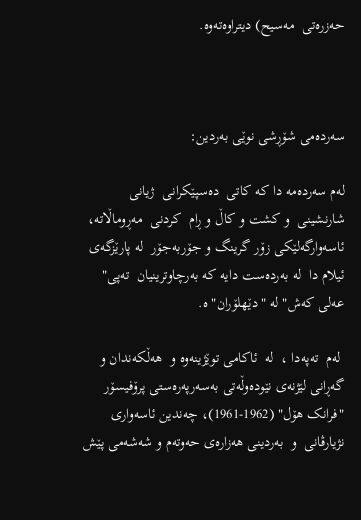حه‌زره‌تی  مه‌سیح) دیتراوه‌ته‌وه‌.



سه‌رده‌می شۆڕشی نوێی به‌ردین:

له‌م سه‌رده‌مه‌ دا که‌ کاتی  ده‌سپێکرانی  ژیانی  شارنشینی  و کشت و کاڵ و ڕام  کردنی  مه‌ڕوماڵاته‌، ئاسه‌وارگه‌لێکی زۆر گرینگ و جۆربه‌جۆر  له‌ پارێزگه‌ی ئیلام دا  له‌ به‌رده‌ست دایه‌ که‌ به‌رچاوترینیان  ته‌پی" عه‌لی که‌ش" له‌ "دێهلۆران" ه.

 له‌م  ته‌په‌دا ،  له‌  ئاکامی توێژینه‌وه‌ و  هه‌ڵکه‌ندان و گه‌ڕانی لێژنه‌ی نێوده‌وڵه‌تی به‌سه‌رپه‌ره‌ستی پرۆفیسۆر "فرانک هۆل" (1962-1961)، چه‌ندین ئاسه‌واری نژیارڤانی  و  به‌ردینی هه‌زاره‌ی حه‌وته‌م و شه‌شه‌می پێش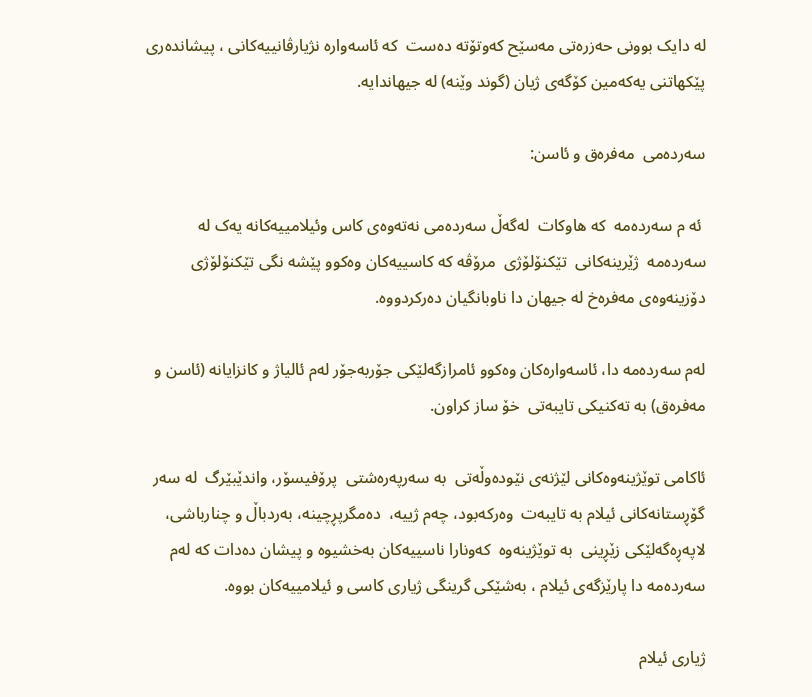له‌ دایک بوونی حه‌زره‌تی مه‌سێح که‌وتۆته‌ ده‌ست  که‌ ئاسه‌واره‌ نژیارڤانییه‌کانی ، پیشانده‌ری پێکهاتنی یه‌که‌مین کۆگه‌ی ژیان (گوند وێنه‌) له‌ جیهاندایه‌.

سه‌رده‌می  مه‌فره‌ق و ئاسن:

 ئه‌ م سه‌رده‌مه‌  که‌ هاوکات  له‌گه‌ڵ سه‌رده‌می نه‌ته‌وه‌ی کاس وئیلامییه‌کانه‌ یه‌ک له‌ سه‌رده‌مه‌  ژێرینه‌کانی  تێکنۆلۆژی  مرۆڤه‌ که‌ کاسییه‌کان وه‌کوو پێشه نگی تێکنۆلۆژی دۆزینه‌وه‌ی مه‌فره‌خ له‌ جیهان دا ناوبانگیان ده‌رکردووه‌.

له‌م سه‌رده‌مه‌ دا، ئاسه‌واره‌کان وه‌کوو ئامرازگه‌لێکی جۆربه‌جۆر له‌م ئالیاژ و کانزایانه‌ (ئاسن و مه‌فره‌ق) به‌ ته‌کنیکی تایبه‌تی  خۆ ساز کراون.

ئاکامی توێژینه‌وه‌کانی لێژنه‌ی نێوده‌وڵه‌تی  به‌ سه‌رپه‌ره‌شتی  پرۆفیسۆر، واندێبێرگ  له‌ سه‌ر گۆڕستانه‌کانی ئیلام به‌ تایبه‌ت  وه‌رکه‌بود، چه‌م ژییه‌،  ده‌مگرپڕچینه‌، به‌ردباڵ و چنارباشی، لاپه‌ڕه‌گه‌لێکی زێڕینی  به‌ توێژینه‌وه‌  که‌ونارا ناسییه‌کان به‌خشیوه‌ و پیشان ده‌دات که‌ له‌م سه‌رده‌مه‌ دا پارێزگه‌ی ئیلام ، به‌شێکی گرینگی ژیاری کاسی و ئیلامییه‌کان بووه‌.

ژیاری ئیلام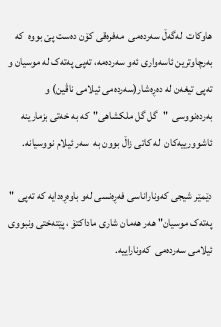هاوکات  له‌گه‌ڵ سه‌رده‌می  مه‌فره‌قی کۆن ده‌ست پێ بووه‌  که‌ به‌رچاوترین ئاسه‌واری ئه‌و سه‌رده‌مه‌، ته‌پی په‌ته‌ک له‌ موسیان و ته‌پی تیغه‌ن له‌ ده‌ڕه‌شار(سه‌رده‌می ئیلامی ناڤین) و به‌رده‌نووسی  "گل گل ملکشاهی"  که‌ به‌ خه‌تی بزمارینه‌ ئاشوورییه‌کان  له‌ کاتی زاڵ بوون به‌  سه‌ر ئیلام نووسیانه‌.

دێمێر شیجی که‌وناراناسی فه‌ڕه‌نسی له‌و باوه‌ڕه‌دایه‌ که‌ ته‌پی  " په‌ته‌ک موسیان" هه‌ر هه‌مان شاری ماداکتۆ ، پێته‌ختی ونبووی ئیلامی سه‌رده‌می  که‌وناراییه‌.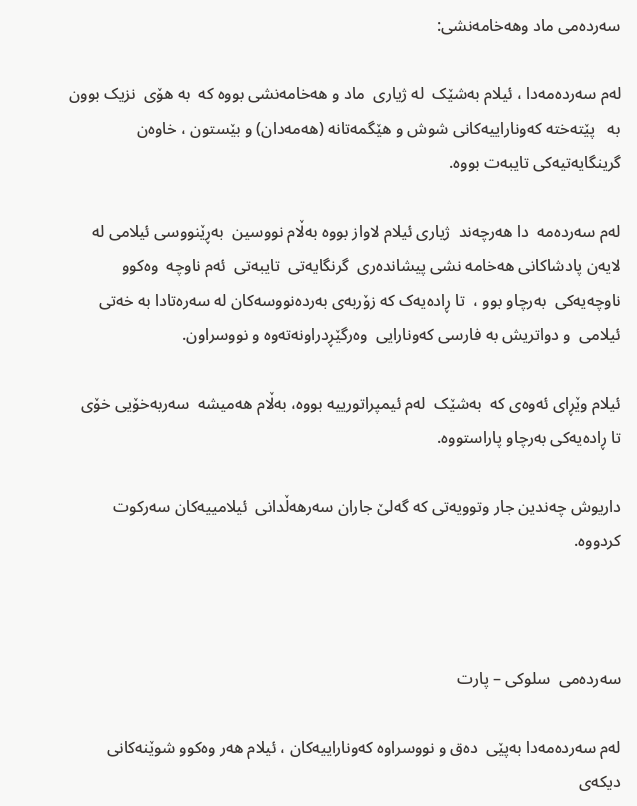سه‌رده‌می ماد وهه‌خامه‌نشی:

له‌م سه‌رده‌مه‌دا ، ئیلام به‌شێک  له‌ ژیاری  ماد و هه‌خامه‌نشی بووه‌ که‌  به‌ هۆی  نزیک بوون به‌   پێته‌خته‌ که‌وناراییه‌کانی شوش و هێگمه‌تانه‌ (هه‌مه‌دان) و بێستون ، خاوه‌ن گرینگایه‌تیه‌کی تایبه‌ت بووه‌.

له‌م سه‌رده‌مه‌  دا هه‌رچه‌ند  ژیاری ئیلام لاواز بووه‌ به‌ڵام نووسین  به‌ڕێنووسی ئیلامی له‌ لایه‌ن پادشاکانی هه‌خامه‌ نشی پیشانده‌ری  گرنگایه‌تی  تایبه‌تی  ئه‌م ناوچه‌  وه‌کوو  ناوچه‌یه‌کی  به‌رچاو بوو ،  تا ڕاده‌یه‌ک که‌ زۆربه‌ی به‌رده‌نووسه‌کان له‌ سه‌ره‌تادا به‌ خه‌تی ئیلامی  و دواتریش به‌ فارسی که‌ونارایی  وه‌رگێڕدراونه‌ته‌وه‌ و نووسراون.

ئیلام وێڕای ئه‌وه‌ی که‌  به‌شێک  له‌م ئیمپراتورییه‌ بووه‌، به‌ڵام هه‌میشه‌  سه‌ربه‌خۆیی خۆی تا ڕاده‌یه‌کی به‌رچاو پاراستووه‌.

داریوش چه‌ندین جار وتوویه‌تی که‌ گه‌لێ جاران سه‌رهه‌ڵدانی  ئیلامییه‌کان سه‌رکوت کردووه‌.



سه‌رده‌می  سلوکی – پارت

له‌م سه‌رده‌مه‌دا به‌پێی  ده‌ق و نووسراوه‌ که‌وناراییه‌کان ، ئیلام هه‌ر وه‌کوو شوێنه‌کانی  دیکه‌ی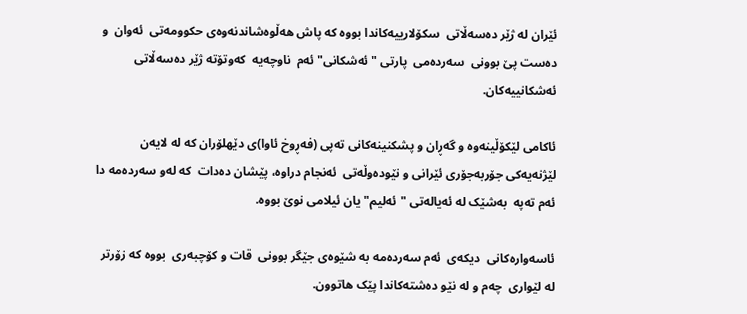ئێران له‌ ژێر ده‌سه‌ڵاتی  سکۆلارییه‌کاندا بووه‌ که‌ پاش هه‌ڵوه‌شاندنه‌وه‌ی حکوومه‌تی  ئه‌وان  و  ده‌ست پێ بوونی  سه‌رده‌می  پارتی "ئه‌شکانی" ئه‌م  ناوچه‌یه‌  که‌وتۆته‌ ژێر ده‌سه‌ڵاتی  ئه‌شکانییه‌کان.

ئاکامی لێکۆڵینه‌وه‌ و گه‌ڕان و پشکنینه‌کانی ته‌پی (فه‌ڕوخ ئاوا)ی دێهلۆران که‌ له‌ لایه‌ن لێژنه‌یه‌کی جۆربه‌جۆری ئێرانی و نێوده‌وڵه‌تی  ئه‌نجام دراوه‌، پێشان ده‌دات  که‌ له‌و سه‌رده‌مه‌ دا ئه‌م ته‌په‌  به‌شێک له‌ ئه‌یاله‌تی "ئه‌لیم" یان ئیلامی نوێ بووه‌.

ئاسه‌واره‌کانی  دیکه‌ی  ئه‌م سه‌رده‌مه‌ به‌ شێوه‌ی جێگر بوونی  قات و کۆچبه‌ری  بووه‌ که‌ زۆرتر له‌ لێواری  چه‌م و له‌ نێو ده‌شته‌کاندا پێک هاتوون.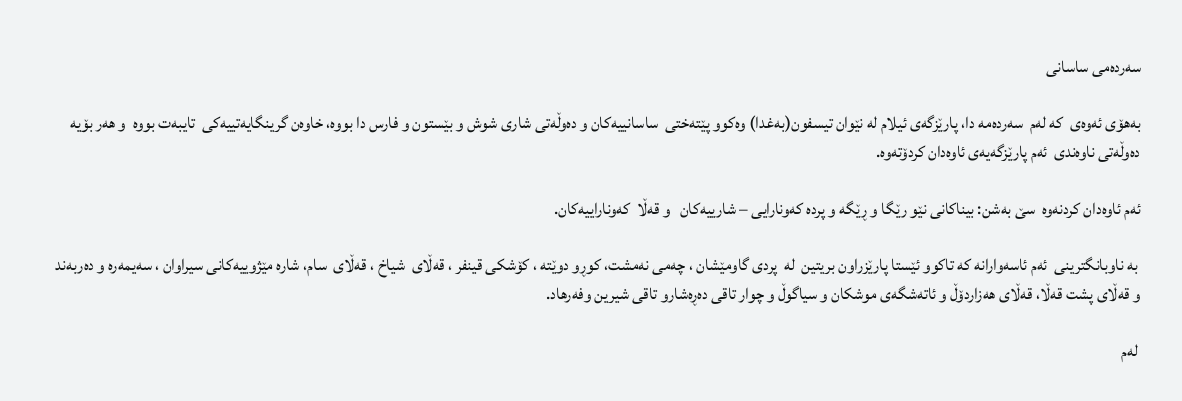سه‌رده‌می ساسانی

به‌هۆی ئه‌وه‌ی  که‌ له‌م  سه‌رده‌مه‌ دا، پارێزگه‌ی ئیلام له‌ نێوان تیسفون(به‌غدا) وه‌کوو پێته‌ختی  ساسانییه‌کان و ده‌وڵه‌تی شاری شوش و بێستون و فارس دا بووه‌، خاوه‌ن گرینگایه‌تییه‌کی  تایبه‌ت بووه‌  و هه‌ر بۆیه‌  ده‌وڵه‌تی ناوه‌ندی  ئه‌م پارێزگه‌یه‌ی ئاوه‌دان کردۆته‌وه‌.

ئه‌م ئاوه‌دان کردنه‌وه‌  سێ به‌شن: بیناکانی نێو رێگا و ڕێگه‌ و پرده‌ که‌ونارایی – شارییه‌کان   و قه‌ڵا  که‌وناراییه‌کان.

 به‌ ناوبانگترینی  ئه‌م ئاسه‌وارانه‌ که‌ تاکوو ئێستا پارێزراون بریتین  له‌  پردی گاومێشان ، چه‌می نه‌مشت، کوڕو دوێته‌ ، کۆشکی قینفر ، قه‌ڵای  شیاخ ، قه‌ڵای  سام، شاره‌ مێژوییه‌کانی سیراوان ، سه‌یمه‌ره‌ و ده‌ربه‌ند و قه‌ڵای پشت قه‌ڵا، قه‌ڵای هه‌زاردۆڵ و ئاته‌شگه‌ی موشکان و سیاگوڵ و چوار تاقی ده‌ڕه‌شارو تاقی شیرین وفه‌رهاد.

 له‌م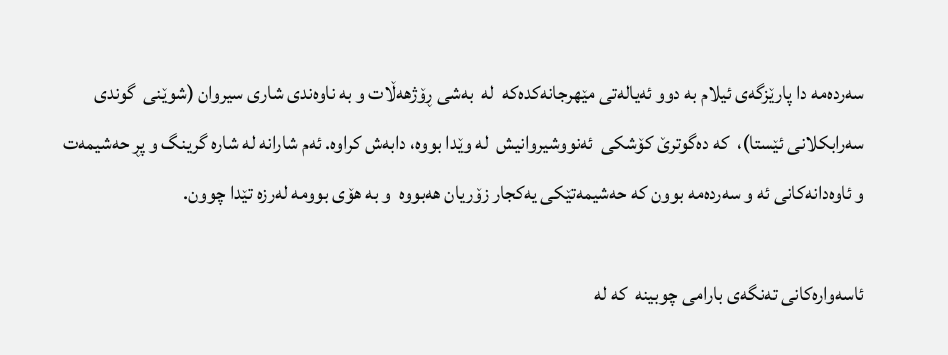سه‌رده‌مه‌ دا پارێزگه‌ی ئیلام به‌ دوو ئه‌یاله‌تی مێهرجانه‌کده‌که‌  له‌  به‌شی ڕۆژهه‌ڵات و به‌ ناوه‌ندی شاری سیروان (شوێنی  گوندی  سه‌رابکلانی ئێستا)،  که‌ ده‌گوترێ کۆشکی  ئه‌نووشیروانیش  له‌ وێدا بووه‌، دابه‌ش کراوه‌. ئه‌م شارانه‌ له‌ شاره‌ گرینگ و پڕ حه‌شیمه‌ت و ئاوه‌دانه‌کانی ئه‌ و سه‌رده‌مه‌ بوون که‌ حه‌شیمه‌تێکی یه‌کجار زۆریان هه‌بووه‌  و به‌ هۆی بوومه‌ له‌رزه‌ تێدا چوون.

ئاسه‌واره‌کانی ته‌نگه‌ی بارامی چوبینه‌  که‌ له‌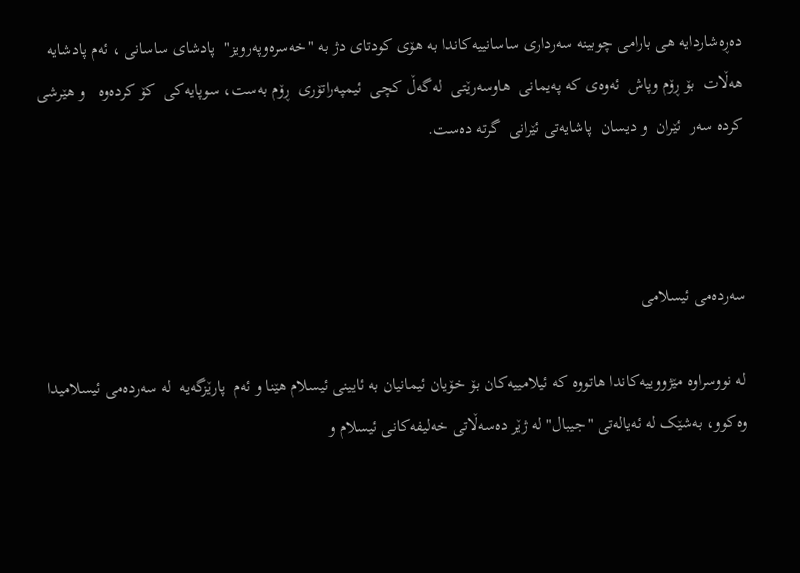ده‌ڕه‌شاردایه‌ هی بارامی چوبینه‌ سه‌رداری ساسانییه‌کاندا به‌ هۆی کودتای دژ به‌ "خه‌سره‌وپه‌رویز"  پادشای ساسانی ، ئه‌م پادشایه‌  هه‌ڵات  بۆ ڕۆم وپاش  ئه‌وه‌ی که‌ په‌یمانی  هاوسه‌رێتی  له‌گه‌ڵ کچی  ئیمپه‌راتۆری  ڕۆم به‌ست، سوپایه‌کی  کۆ کرده‌وه‌   و هێرشی کرده‌ سه‌ر  ئێران  و دیسان  پاشایه‌تی ئێرانی  گرته‌ ده‌ست.



سه‌رده‌می ئیسلامی

له‌ نووسراوه‌ مێژووییه‌کاندا هاتووه‌ که‌ ئیلامییه‌کان بۆ خۆیان ئیمانیان به‌ ئایینی ئیسلام هێنا و ئه‌م  پارێزگه‌یه‌  له‌ سه‌رده‌می ئیسلامیدا وه‌کوو، به‌شێک له‌ ئه‌یاله‌تی "جیبال" له‌ ژێر ده‌سه‌ڵاتی خه‌لیفه‌کانی ئیسلام و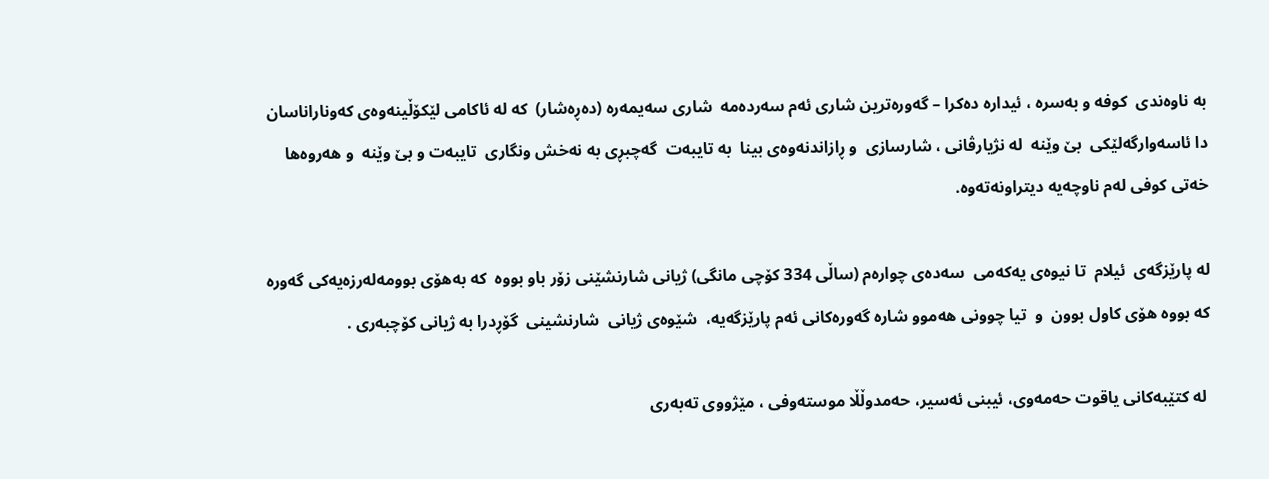به‌ ناوه‌ندی  کوفه‌ و به‌سره‌ ، ئیداره‌ ده‌کرا – گه‌وره‌ترین شاری ئه‌م سه‌رده‌مه‌  شاری سه‌یمه‌ره‌ (ده‌ڕه‌شار)  که‌ له‌ ئاکامی لێکۆڵینه‌وه‌ی که‌وناراناسان دا ئاسه‌وارگه‌لێکی  بێ وێنه‌  له‌ نژیارڤانی ، شارسازی  و ڕازاندنه‌وه‌ی بینا  به‌ تایبه‌ت  گه‌چبڕی به‌ نه‌خش ونگاری  تایبه‌ت و بێ وێنه‌  و هه‌روه‌ها خه‌تی کوفی له‌م ناوچه‌یه‌ دیتراونه‌ته‌وه‌.

له‌ پارێزگه‌ی  ئیلام  تا نیوه‌ی یه‌که‌می  سه‌ده‌ی چواره‌م (ساڵی 334 کۆچی مانگی) ژیانی شارنشێنی زۆر باو بووه‌  که‌ به‌هۆی بوومه‌له‌رزه‌یه‌کی گه‌وره‌ که‌ بووه‌ هۆی کاول بوون  و  تیا چوونی هه‌موو شاره‌ گه‌وره‌کانی ئه‌م پارێزگه‌یه،‌  شێوه‌ی ژیانی  شارنشینی  گۆڕدرا به‌ ژیانی کۆچبه‌ری .

 له‌ کتێبه‌کانی یاقوت حه‌مه‌وی، ئیبنی ئه‌سیر، حه‌مدوڵڵا موسته‌وفی ، مێژووی ته‌به‌ری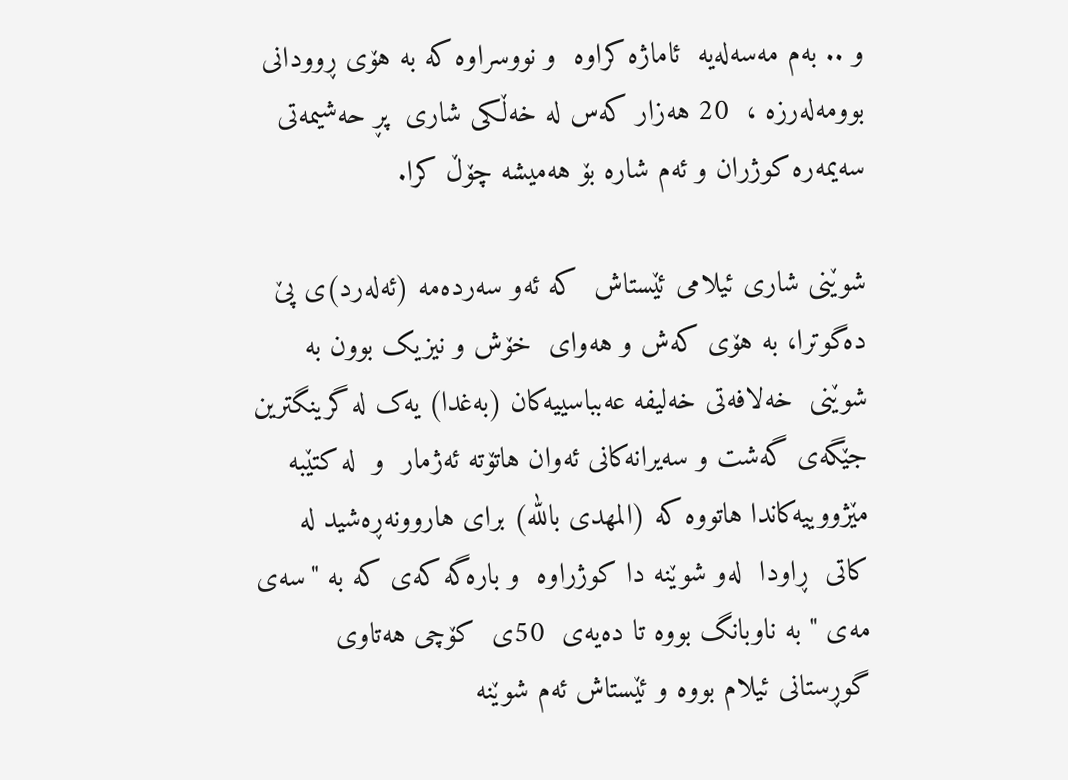و .. به‌م مه‌سه‌له‌یه‌  ئاماژه‌ کراوه‌  و نووسراوه‌ که‌ به‌ هۆی ڕوودانی بوومه‌له‌رزه‌ ،  20 هه‌زار که‌س له‌ خه‌ڵکی شاری  پڕ حه‌شیمه‌تی  سه‌یمه‌ره‌ کوژران و ئه‌م شاره‌ بۆ هه‌میشه‌ چۆڵ کرا.

شوێنی شاری ئیلامی ئێستاش  که‌ ئه‌و سه‌رده‌مه‌ (ئه‌له‌رد)ی پێ ده‌گوترا، به‌ هۆی که‌ش و هه‌وای  خۆش و نیزیک بوون به‌   شوێنی  خه‌لافه‌تی خه‌لیفه‌ عه‌بباسییه‌کان (به‌غدا) یه‌ک له‌ گرینگترین  جێگه‌ی گه‌شت و سه‌یرانه‌کانی ئه‌وان هاتۆته‌ ئه‌ژمار  و  له‌ کتێبه‌  مێژووییه‌کاندا هاتووه‌ که‌ (المهدی بالله‌) برای هاروونه‌ڕه‌شید له‌ کاتی  ڕاودا  له‌و شوێنه‌ دا کوژراوه‌  و باره‌گه‌ که‌ی که‌ به‌ "سه‌ی مه‌ی " به‌ ناوبانگ بووه‌ تا ده‌یه‌ی  50ی  کۆچی هه‌تاوی  گوڕستانی ئیلام بووه‌ و ئێستاش ئه‌م شوێنه‌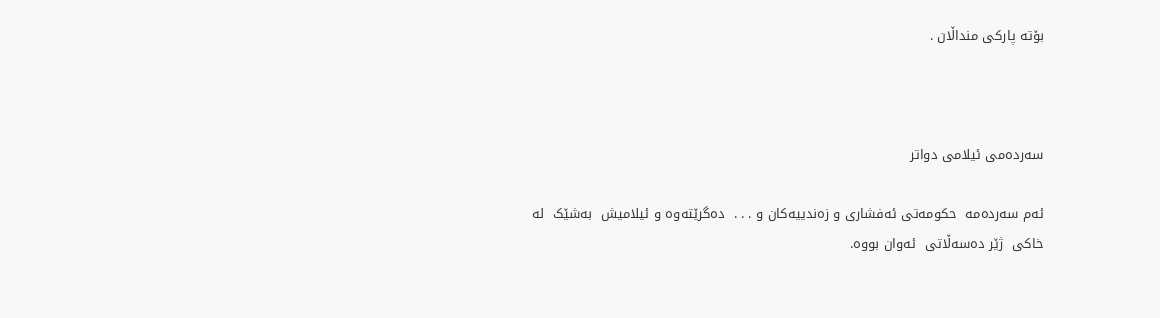بۆته‌ پارکی منداڵان .



سه‌رده‌می ئیلامی دواتر

ئه‌م سه‌رده‌مه‌  حکومه‌تی ئه‌فشاری و زه‌ندییه‌کان و . . .  ده‌گرێته‌وه‌ و ئیلامیش  به‌شێک  له‌ خاکی  ژێر ده‌سه‌ڵاتی  ئه‌وان بووه‌.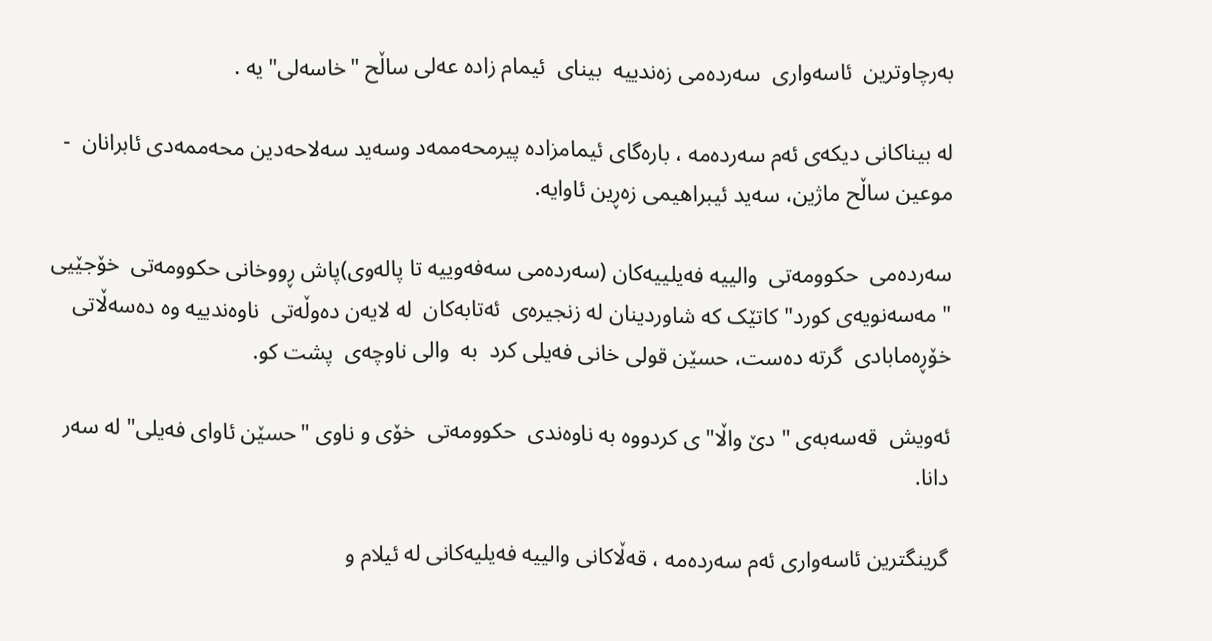به‌رچاوترین  ئاسه‌واری  سه‌رده‌می زه‌ندییه‌  بینای  ئیمام زاده‌ عه‌لی ساڵح "خاسه‌لی"یه‌ .

له‌ بیناکانی دیکه‌ی ئه‌م سه‌رده‌مه‌ ، باره‌گای ئیمامزاده‌ پیرمحه‌ممه‌د وسه‌ید سه‌لاحه‌دین محه‌ممه‌دی ئابرانان  - موعین ساڵح ماژین، سه‌ید ئیبراهیمی زه‌ڕین ئاوایه‌.

سه‌رده‌می  حکوومه‌تی  والییه‌ فه‌یلییه‌کان (سه‌رده‌می سه‌فه‌وییه‌ تا پاله‌وی)پاش ڕووخانی حکوومه‌تی  خۆجێیی " مه‌سه‌نویه‌ی کورد" کاتێک که‌ شاوردینان له‌ زنجیره‌ی  ئه‌تابه‌کان  له‌ لایه‌ن ده‌وڵه‌تی  ناوه‌ندییه‌ وه ده‌سه‌ڵاتی  خۆڕه‌مابادی  گرته‌ ده‌ست، حسێن قولی خانی فه‌یلی کرد  به‌  والی ناوچه‌ی  پشت کو.

ئه‌ویش  قه‌سه‌به‌ی " دێ واڵا" ی کردووه‌ به‌ ناوه‌ندی  حکوومه‌تی  خۆی و ناوی "حسێن ئاوای فه‌یلی" له‌ سه‌ر دانا.

گرینگترین ئاسه‌واری ئه‌م سه‌رده‌مه‌ ، قه‌ڵاکانی والییه‌ فه‌یلیه‌کانی له‌ ئیلام و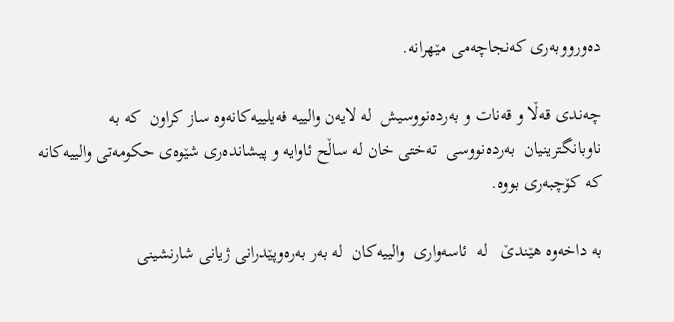ده‌ورووبه‌ری که‌نجاچه‌می مێهرانه‌.

چه‌ندی قه‌ڵا و قه‌نات و به‌رده‌نووسیش  له‌ لایه‌ن والییه‌ فه‌یلییه‌کانه‌وه‌ ساز کراون  که‌ به‌ ناوبانگترینیان  به‌رده‌نووسی  ته‌ختی خان له‌ ساڵح ئاوایه‌ و پیشانده‌ری شێوه‌ی حکومه‌تی والییه‌کانه‌ که‌ کۆچبه‌ری بووه‌.

به‌ داخه‌وه‌ هێندێ   له‌  ئاسه‌واری  والییه‌کان  له‌ به‌ر به‌ره‌وپێدرانی ژیانی شارنشینی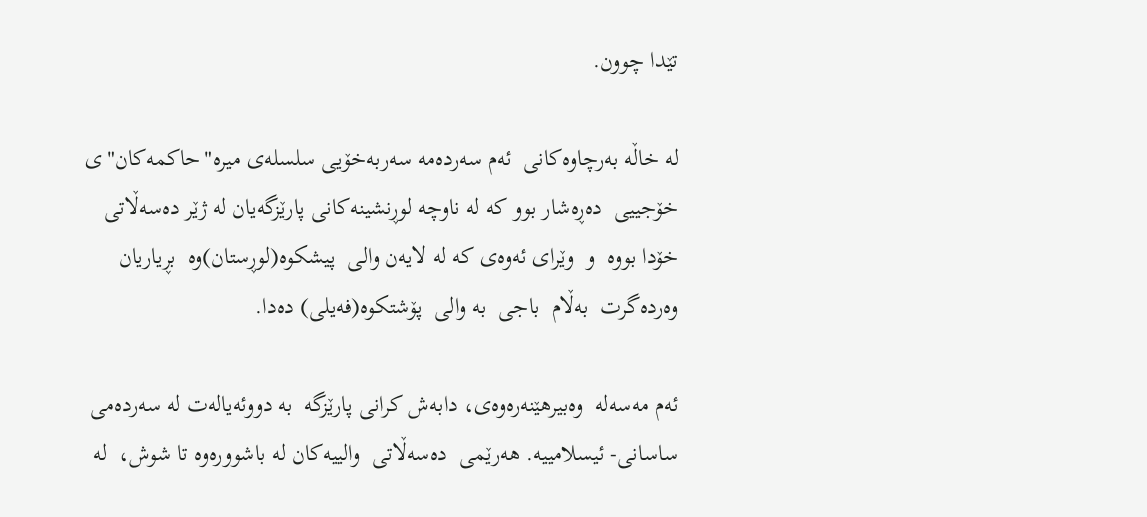تێدا چوون.

له‌ خاڵه‌ به‌رچاوه‌کانی  ئه‌م سه‌رده‌مه‌ سه‌ربه‌خۆیی سلسله‌ی میره‌"حاکمه‌کان"ی  خۆجییی  ده‌ڕه‌شار بوو که‌ له‌ ناوچه‌ لوڕنشینه‌کانی پارێزگه‌یان له‌ ژێر ده‌سه‌ڵاتی  خۆدا بووه‌  و  وێرای ئه‌وه‌ی که‌ له‌ لایه‌ن والی  پیشکوه‌(لوڕستان)وه‌  بڕیاریان وه‌رده‌گرت  به‌ڵام  باجی  به‌ والی  پۆشتکوه(فه‌یلی) ده‌دا.

ئه‌م مه‌سه‌له‌  وه‌بیرهێنه‌ره‌وه‌ی، دابه‌ش کرانی پارێزگه‌  به‌ دووئه‌یاله‌ت له‌ سه‌رده‌می  ساسانی- ئیسلامییه‌. هه‌رێمی  ده‌سه‌ڵاتی  والییه‌کان له‌ باشووره‌وه‌ تا شوش،  له‌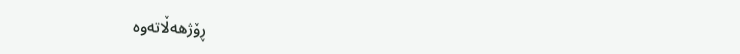ڕۆژهه‌ڵاته‌وه‌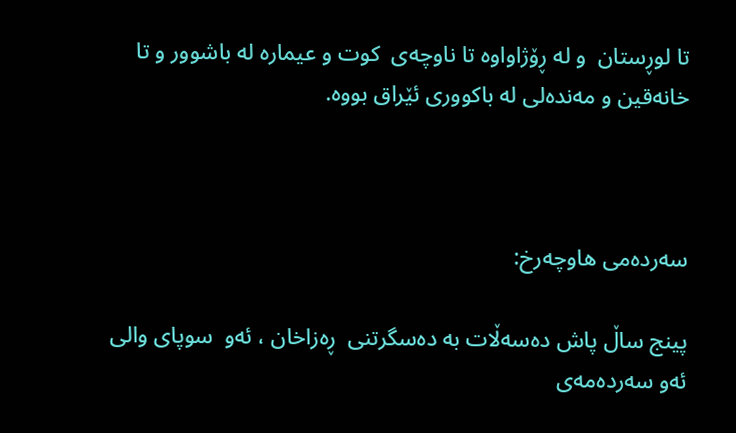تا لوڕستان  و له‌ ڕۆژاواوه‌ تا ناوچه‌ی  کوت و عیماره‌ له‌ باشوور و تا خانه‌قین و مه‌نده‌لی له‌ باکووری ئێراق بووه‌.



سه‌رده‌می هاوچه‌رخ:

پینج ساڵ پاش ده‌سه‌ڵات به‌ ده‌سگرتنی  ڕه‌زاخان ، ئه‌و  سوپای والی  ئه‌و سه‌رده‌مه‌ی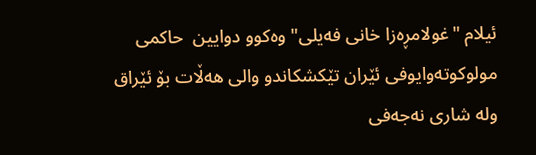ئیلام "غولامڕه‌زا خانی فه‌یلی" وه‌کوو دوایین  حاکمی مولوکوته‌وایوفی ئێران تێکشکاندو والی هه‌ڵات بۆ ئێراق وله‌ شاری نه‌جه‌فی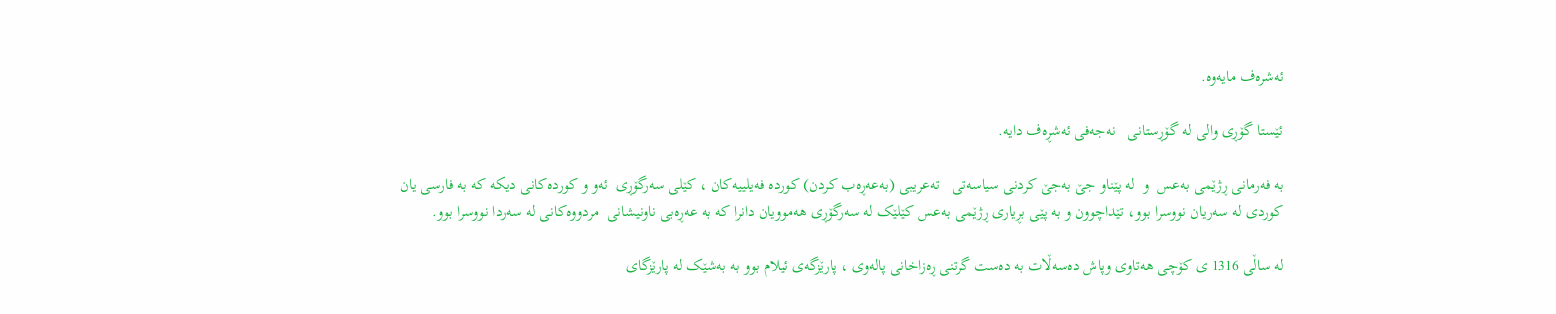ئه‌شره‌ف مایه‌وه‌.

ئێستا گۆڕی والی له‌ گۆڕستانی   نه‌جه‌فی ئه‌شڕه‌ف دایه‌.

به‌ فه‌رمانی ڕژێمی به‌عس  و  له‌ پێناو جێ به‌جێ کردنی سیاسه‌تی   ته‌عریبی (به‌عه‌ڕه‌ب کردن) کورده‌ فه‌یلییه‌کان ، کێلی سه‌رگۆڕی  ئه‌و و کورده‌کانی دیکه‌ که‌ به‌ فارسی یان کوردی له‌ سه‌ریان نووسرا بوو، تێداچوون و به‌ پێی بڕیاری ڕژێمی به‌عس کێلێک له‌ سه‌رگۆڕی هه‌موویان دانرا که‌ به‌ عه‌ڕه‌بی ناونیشانی  مردووه‌کانی له‌ سه‌ردا نووسرا بوو.

له‌ ساڵی 1316 ی کۆچی هه‌تاوی وپاش ده‌سه‌ڵات به‌ ده‌ست گرتنی ڕه‌زاخانی پاله‌وی ، پارێزگه‌ی ئیلام بوو به‌ به‌شێک له‌ پارێزگای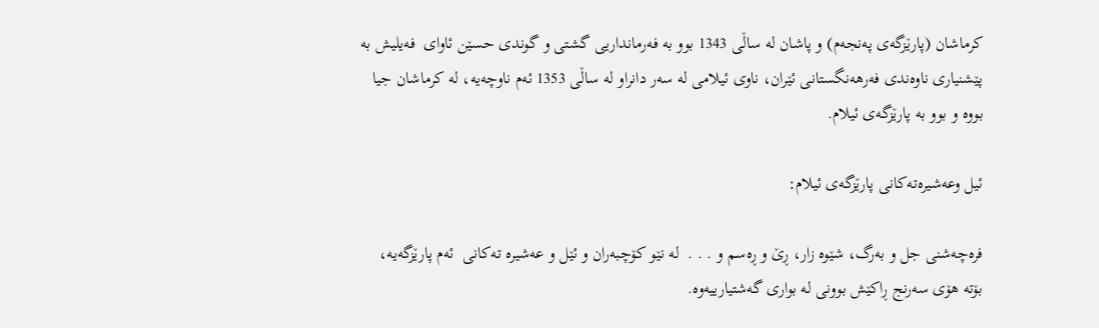کرماشان (پارێزگه‌ی په‌نجه‌م) و پاشان له‌ ساڵی 1343 بوو به‌ فه‌رمانداریی گشتی و گوندی حسێن ئاوای  فه‌یلیش به‌ پێشنیاری ناوه‌ندی فه‌رهه‌نگستانی ئێران، ناوی ئیلامی له‌ سه‌ر دانراو له‌ ساڵی 1353 ئه‌م ناوچه‌یه‌، له‌ کرماشان جیا بووه‌ و بوو به‌ پارێزگه‌ی ئیلام.

ئیل وعه‌شیره‌ته‌کانی پارێزگه‌ی ئیلام:

فره‌چه‌شنی جل و به‌رگ، شێوه‌ زار، ڕێ و ڕه‌سم و . . .  له‌ نێو کۆچبه‌ران و ئێل و عه‌شیره‌ ته‌کانی  ئه‌م پارێزگه‌یه‌، بۆته‌ هۆی سه‌رنج ڕاکێش بوونی له‌ بواری گه‌شتیارییه‌وه‌.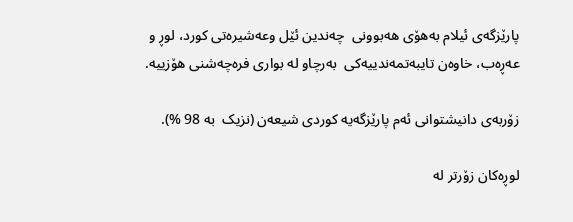پارێزگه‌ی ئیلام به‌هۆی هه‌بوونی  چه‌ندین ئێل وعه‌شیره‌تی کورد، لوڕ و عه‌ڕه‌ب، خاوه‌ن تایبه‌تمه‌ندییه‌کی  به‌رچاو له‌ بواری فره‌چه‌شنی هۆزییه‌.

زۆربه‌ی دانیشتوانی ئه‌م پارێزگه‌یه‌ کوردی شیعه‌ن (نزیک  به‌ 98 %).

لوڕه‌کان زۆرتر له‌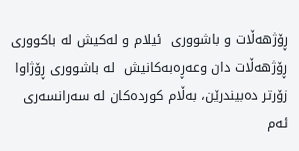ڕۆژهه‌ڵات و باشووری  ئیلام و له‌کیش له‌ باکووری ڕۆژهه‌ڵات دان وعه‌ڕه‌به‌کانیش  له‌ باشووری ڕۆژاوا زۆرتر ده‌بیندرێن، به‌ڵام کورده‌کان له‌ سه‌رانسه‌ری  ئه‌م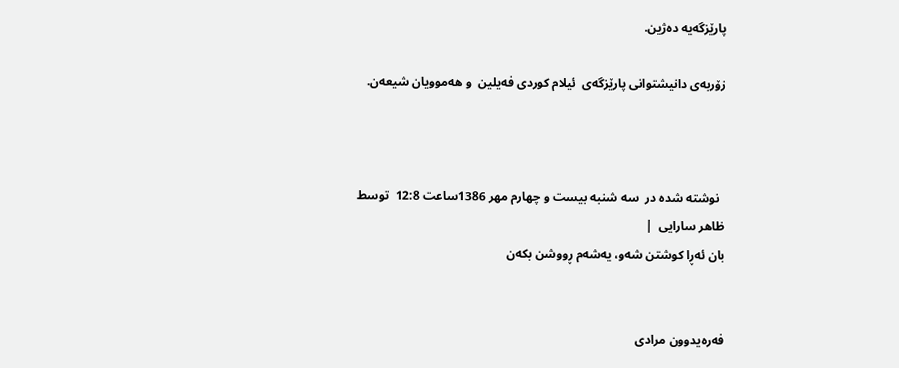پارێزگه‌یه‌ ده‌ژین.

زۆربه‌ی دانیشتوانی پارێزگه‌ی  ئیلام کوردی فه‌یلین  و هه‌موویان شیعه‌ن.



  نوشته شده در  سه شنبه بیست و چهارم مهر 1386ساعت 12:8  توسط ظاهر سارایی  |
بان ئه‌ڕا كوشتن شه‌و، یه‌شه‌م ڕووشن بكه‌ن


فه‌ره‌یدوون مرادی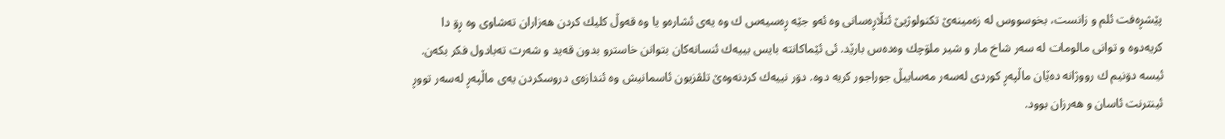پێشڕه‌فت ئلم و زانست، بخوسووس له‌ زه‌مینه‌ێ تكنولوژیێ ئتڵاڕه‌سانی وه ‌ئه‌و جێه‌ ڕه‌سیه‌س ك وه‌ یه‌ی ئشاره‌و یا وه‌ قه‌وڵ كلیك كردن هه‌زاران ته‌شاوی وه‌ ڕۊ دا كریه‌دوه ‌و توانی مالومات له‌ سه‌ر شاخ مار و شیر ملۊچك وه‌ده‌س بارێد. ئی ئێماكانته ‌بایس بییه‌ك ئنسانه‌كان بتوانن خاسترو بدون قه‌ید و شه‌رت ته‌بادول فكر بكه‌ن. ئیسه ‌دۊنیم ك رووژانه ‌ده‌ێان ماڵپه‌ڕ كوردی له‌سه‌ر مه‌ساییڵ جوراجور كریه ‌دوه. دۊر نییه‌ك كردنه‌وه‌ێ تلڤزیون ئاسمانیش وه‌ ئندازه‌ی دروسكردن یه‌ی ماڵپه‌ڕ له‌سه‌ر تووڕ ئینترنت ئاسان و هه‌رزان بوود.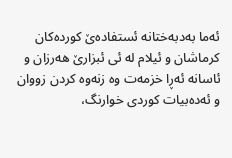ئه‌ما به‌دبه‌ختانه ‌ئستفاده‌ێ كورده‌كان كرماشان و ئیلام له ‌ئی ئبزارێ هه‌رزان و ئاسانه ‌ئه‌ڕا خزمه‌ت وه‌ زنه‌وه ‌كردن زووان و ئه‌ده‌بیات كوردی خوارنگ،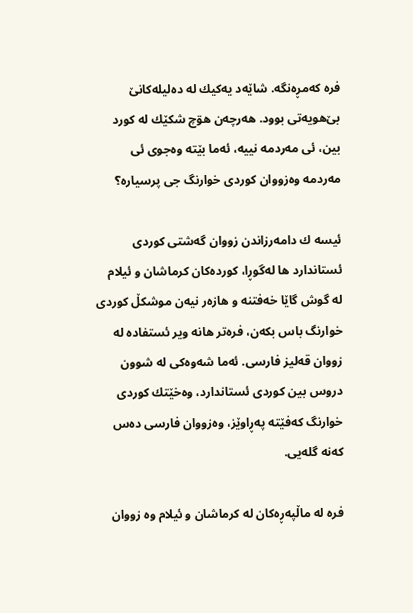فره‌ كه‌مڕه‌نگه. شاێه‌د یه‌كیك له‌ ده‌لیله‌كانێ بێ‌هویه‌تی بوود. هه‌رچه‌ن هۊچ شكێك له‌ كورد بین، ئی مه‌ردمه ‌نییه، ئه‌ما بێته ‌وه‌جوی ئی مه‌ردمه ‌وه‌زووان كوردی خوارنگ جی پرسیاره؟

ئیسه‌ ك دامه‌رزاندن زووان گه‌شتی كوردی ئستاندارد ها له‌گوڕا، كورده‌كان كرماشان و ئیلام له ‌گوش گاێا خه‌فتنه ‌و هازه‌ر نیه‌ن موشكڵ كوردی خوارنگ باس بكه‌ن، فره‌تر هانه‌ ویر ئستفاده‌ له‌ زووان قه‌لیز فارسی. ئه‌ما شه‌وه‌كی له‌ شوون دروس بین كوردی ئستاندارد، وه‌خێتك كوردی خوارنگ كه‌فێته ‌په‌ڕاوێز، وه‌زووان فارسی ده‌س كه‌نه ‌گله‌یی.

فره ‌له ‌ماڵپه‌ڕه‌كان له ‌كرماشان و ئیلام وه‌ زووان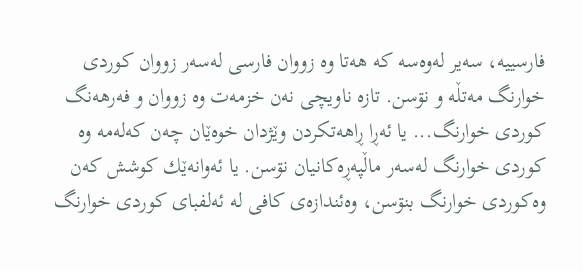فارسییه، سه‌یر له‌وه‌سه ‌كه ‌هه‌تا وه‌ زووان فارسی له‌سه‌ر زووان كوردی خوارنگ مه‌تڵه ‌و نۊسن. تازه‌ ناویچی نه‌ن خزمه‌ت وه ‌زووان و فه‌رهه‌نگ كوردی خوارنگ... یا ئه‌ڕا ڕاهه‌تكردن وێژدان خوه‌ێان چه‌ن كه‌له‌مه‌ وه‌ كوردی خوارنگ له‌سه‌ر ماڵپه‌ڕه‌كانیان نۊسن. یا ئه‌وانه‌ێك كوشش كه‌ن وه‌كوردی خوارنگ بنۊسن، وه‌ئندازه‌ی كافی له‌ ئه‌لفبای كوردی خوارنگ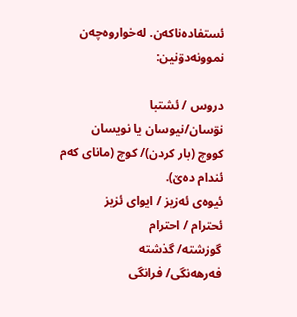ئستفاده‌ناكه‌ن. له‌خواروه‌چه‌ن نموونه‌دۊنین:

دروس / ئشتبا
نۊسان/نیوسان یا نویسان
كووچ (بار كردن)/ كوچ (مانای كه‌م ئندام ده‌ێ).
ئیوه‌ی ئه‌زیز / ايوای ئزیز
ئحترام / احترام
گوزشته‌/ گذشته
فه‌رهه‌نگی/ فرانگی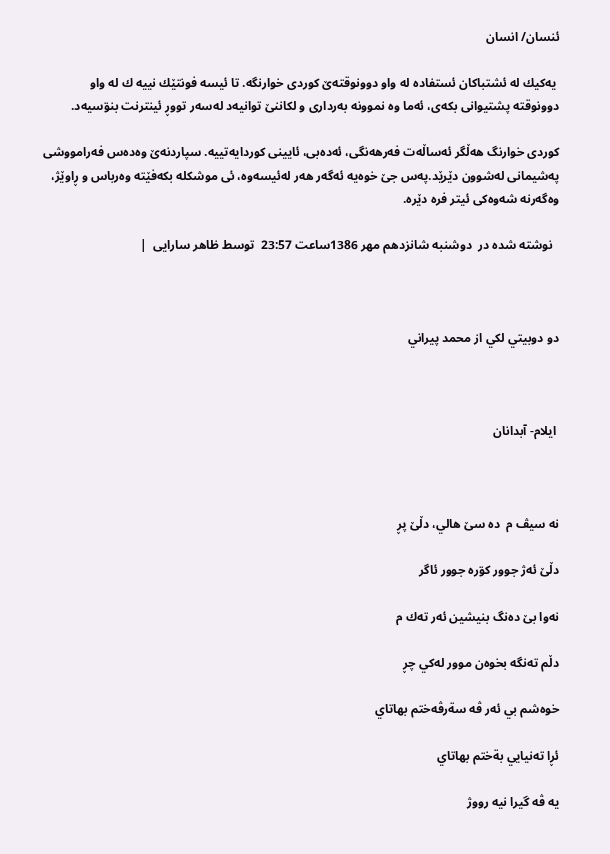ئنسان/ انسان

 یه‌كیك له ‌ئشتباكان ئستفاده ‌له ‌واو دوونوقته‌ێ كوردی خوارنگه. تا ئیسه‌ فونتێك نییه ‌ك له‌ واو دوونوقته ‌پشتیوانی بكه‌ی، ئه‌ما وه ‌نموونه‌ به‌رداری و لكاننێ توانیه‌د له‌سه‌ر تووڕ ئینترنت بنۊسیه‌د.

كوردی خوارنگ هه‌ڵگر ئه‌ساڵه‌ت فه‌رهه‌نگی، ئه‌ده‌بی، ئایینی كوردایه‌تییه. سپاردنه‌ێ وه‌ده‌س فه‌رامووشی په‌شیمانی له‌شوون دێرێد.په‌س جێ خوه‌یه‌ ئه‌گه‌ر هه‌ر له‌ئیسه‌وه، ئی موشكله‌ بكه‌فێته ‌وه‌رباس و ڕاوێژ، وه‌گه‌رنه ‌شه‌وه‌كی ئیتر فره‌ دێره.

  نوشته شده در  دوشنبه شانزدهم مهر 1386ساعت 23:57  توسط ظاهر سارایی  |



دو دوبيتي لكي از محمد پيراني



 ايلام- آبدانان



نه سيڤ م  ده سێ هالي، دڵێ پڕ

دڵێ ئه‌ژ جوور كۊره جوور ئاگر

نه‌وا بێ ده‌نگ بنيشين ئه‌ر ته‌ك م

دڵم ته‌نگه بخوه‌ن موور له‌كي چڕ

خوه‌شم بي ئه‌ر ڤه سةرڤه‌ختم بهاتاي

ئڕا ته‌نيايي بةختم بهاتاي

يه ڤه گيرا نيه رووژ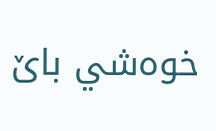خوه‌شي باێ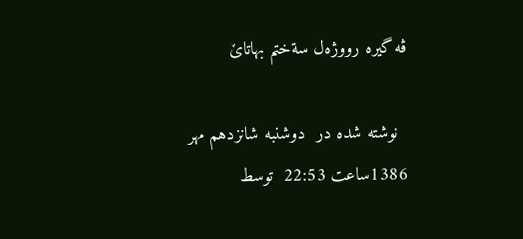ڤه گيره رووژه‌ل سةختم بهاتاێ

  نوشته شده در  دوشنبه شانزدهم مهر 1386ساعت 22:53  توسط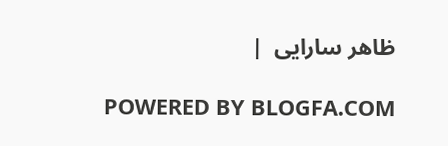ظاهر سارایی  |

  POWERED BY BLOGFA.COM